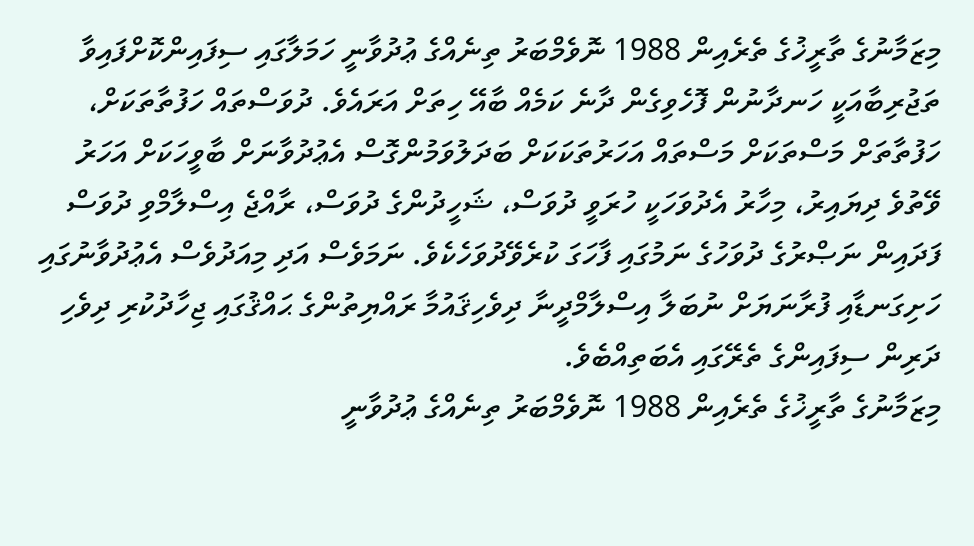މިޒަމާނުގެ ތާރީޚުގެ ތެރެއިން 1988 ނޮވެމްބަރު ތިނެއްގެ ޢުދުވާނީ ހަމަލާގައި ސިފައިންކޮށްފައިވާ ތަޖުރިބާއަކީ ހަނދާނުން ފޮހެވިގެން ދާނެ ކަމެއް ބާއޭ ހިތަށް އަރައެވެ. ދުވަސްތައް ހަފުތާތަކަށް، ހަފުތާތަށް މަސްތަކަށް މަސްތައް އަހަރުތަކަކަށް ބަދަލުވަމުންގޮސް އެޢުދުވާނަށް ބާވީހަކަށް އަހަރު ވޭތުވެ ދިޔައިރު، މިހާރު އެދުވަހަކީ ހުރަވީ ދުވަސް، ޝަހީދުންގެ ދުވަސް، ރާއްޖެ އިސްލާމްވި ދުވަސް ފަދައިން ނަޞްރުގެ ދުވަހުގެ ނަމުގައި ފާހަގަ ކުރެވޭދުވަހެކެވެ. ނަމަވެސް އަދި މިއަދުވެސް އެޢުދުވާނުގައި ހަށިގަނޑާއި ފުރާނަޔަށް ނުބަލާ އިސްލާމްދީނާ ދިވެހިޤައުމާ ރައްޔިތުންގެ ޙައްޤުގައި ޖިހާދުކުރި ދިވެހި ދަރިން ސިފައިންގެ ތެރޭގައި އެބަތިއްބެވެ.
މިޒަމާނުގެ ތާރީޚުގެ ތެރެއިން 1988 ނޮވެމްބަރު ތިނެއްގެ ޢުދުވާނީ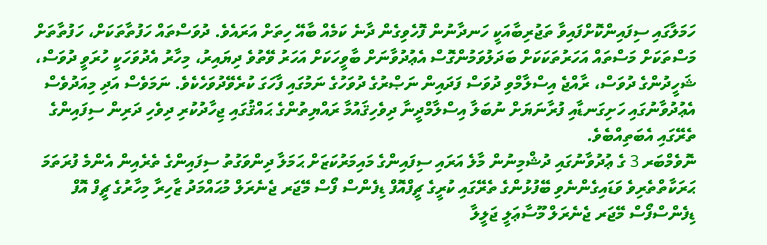ހަމަލާގައި ސިފައިންކޮށްފައިވާ ތަޖުރިބާއަކީ ހަނދާނުން ފޮހެވިގެން ދާނެ ކަމެއް ބާއޭ ހިތަށް އަރައެވެ. ދުވަސްތައް ހަފުތާތަކަށް، ހަފުތާތަށް މަސްތަކަށް މަސްތައް އަހަރުތަކަކަށް ބަދަލުވަމުންގޮސް އެޢުދުވާނަށް ބާވީހަކަށް އަހަރު ވޭތުވެ ދިޔައިރު، މިހާރު އެދުވަހަކީ ހުރަވީ ދުވަސް، ޝަހީދުންގެ ދުވަސް، ރާއްޖެ އިސްލާމްވި ދުވަސް ފަދައިން ނަޞްރުގެ ދުވަހުގެ ނަމުގައި ފާހަގަ ކުރެވޭދުވަހެކެވެ. ނަމަވެސް އަދި މިއަދުވެސް އެޢުދުވާނުގައި ހަށިގަނޑާއި ފުރާނަޔަށް ނުބަލާ އިސްލާމްދީނާ ދިވެހިޤައުމާ ރައްޔިތުންގެ ޙައްޤުގައި ޖިހާދުކުރި ދިވެހި ދަރިން ސިފައިންގެ ތެރޭގައި އެބަތިއްބެވެ.
ނޮވެމްބަރ 3 ގެ ޢުދުވާނުގައި ދުޝްމިނުން މާލެ އަރައި ސިފައިންގެ މައިމަރުކަޒަށް ޙަމަލާ ދިންވަގުތު ސިފައިންގެ ތެރެއިން އެންމެ ފުރަތަމަ ޙަރަކާތްތެރިވެ ވަޑައިގެންނެވި ބޭފުޅުންގެ ތެރޭގައި ކުރީގެ ޗީފްއޮފް ޑިފެންސް ފޯސް މޭޖަރ ޖެނެރަލް މުޙައްމަދު ޒާހިރާ މިހާރުގެ ޗީފް އޮފް ޑިފެންސްފޯސް މޭޖަރ ޖެނެރަލް މޫސާޢަލީ ޖަލީލާ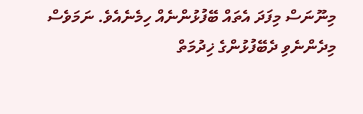މިނޫނަސް މިފަދަ އެތައް ބޭފުޅުންނެއް ހިމެނެއެވެ. ނަމަވެސް މިދެންނެވި ދެބޭފުޅުންގެ ޚިދުމަތް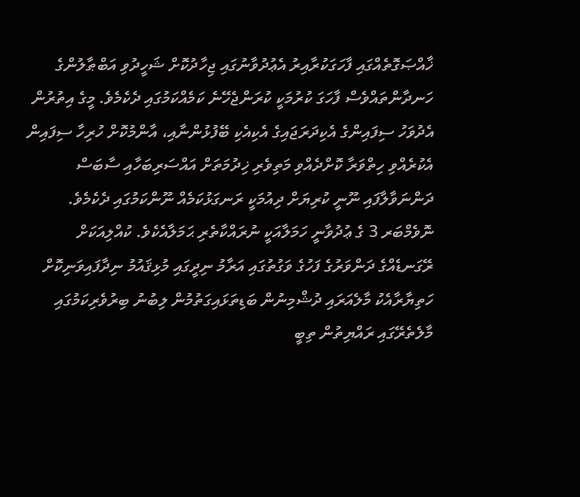ޚާއްޞަގޮތެއްގައި ފާހަގަކުރާއިރު އެޢުދުވާނުގައި ޖިހާދުކޮށް ޝަހީދުވި އަބްޠާލުންގެ ހަނދާންތައްވެސް ފާހަގަ ކުރުމަކީ ކުރަންޖެހޭނެ ކަމެއްކަމުގައި ދެކެމެވެ. މީގެ އިތުރުން އެދުވަހު ސިފައިންގެ އެކިދަރަޖައިގެ އެކިއެކި ބޭފުޅުންނާއި، އާންމުކޮށް ހުރިހާ ސިފައިން އެކުރެއްވި ހިތްވަރާ ކޮށްދެއްވި މަތިވެރި ޚިދުމަތަށް އައްސަރިބަހާއި ސާބަސް ދަންނަވާލާފައި ނޫނީ ކުރިޔަށް ދިއުމަކީ ރަނގަޅުކަމެއް ނޫންކަމުގައި ދެކެމެވެ.
ނޮވެމްބަރ 3 ގެ ޢުދުވާނީ ހަމަލާއަކީ ނުރައްކާތެރި ޙަމަލާއެކެވެ. ކުއްލިއަކަށް ރޭގަނޑެއްގެ ދަންވަރުގެ ފަހުގެ ވަގުތުގައި އަރާމު ނިދީގައި މުޅިޤައުމު ނިދާފައިވަނިކޮށް ހަތިޔާރާއެކު މާލެއަރައި ދުޝްމިނުން ބަޑިތަޅައިގަތުމުން ލިބުނު ބިރުވެރިކަމުގައި މާލެތެރޭގައި ރައްޔިތުން ތިބީ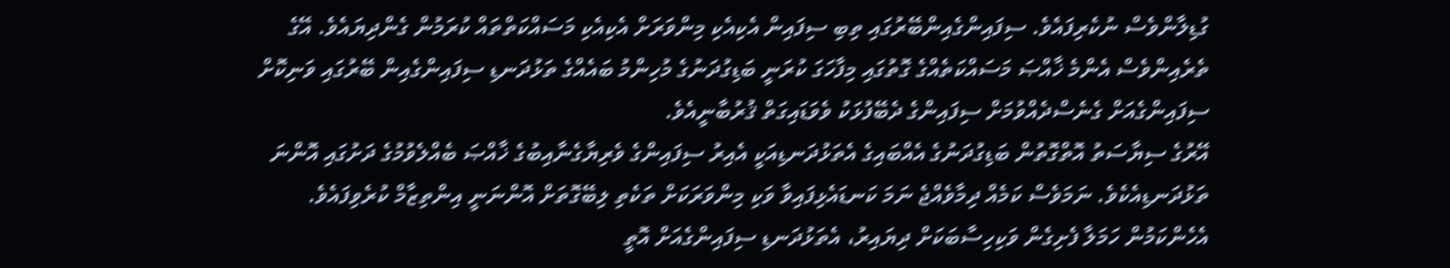ގުޑިލާންވެސް ނުކެރިފައެވެ. ސިފައިންގެއިންބޭރުގައި ތިބި ސިފައިން އެކިއެކި މިންވަރަށް އެކިއެކި މަސައްކަތްތައް ކުރަމުން ގެންދިޔައެވެ. އޭގެ ތެރެއިންވެސް އެންމެ ޚާއްޞަ މަސައްކަތެއްގެ ގޮތުގައި މިފާހަގަ ކުރަނީ ބަޑިގުދަނުގެ މުހިންމު ބައެއްގެ ތަޅުދަނޑި ސިފައިންގެއިން ބޭރުގައި ވަނިކޮށް ސިފައިންގެއަށް ގެނެސްދެއްވުމަށް ސިފައިންގެ ދެބޭފުޅަކު ވެވަޑައިގަތް ޤުރުބާނީއެވެ.
އޭރުގެ ސިޔާސަތު އޮތްގޮތުން ބަޑިގުދަނުގެ އެއްބައިގެ އެތަޅުދަނޑިއަކީ އެއިރު ސިފައިންގެ ވެރިޔާގެނާއިބުގެ ޚާއްޞަ ބެއްލެވުމުގެ ދަށުގައި އޮންނަ ތަޅުދަނޑިއެކެވެ. ނަމަވެސް ކަމެއް ދިމާވެއްޖެ ނަމަ ކަނޑައެޅިފައިވާ ވަކި މިންވަރަކަށް ތަކެތި ލިބޭގޮތަށް އޮންނަނީ އިންތިޒާމް ކުރެވިފައެވެ. އެހެންކަމުން ހަމަލާ ފެށިގެން ވަކިހިސާބަކަށް ދިޔައިރު، އެތަޅުދަނޑި ސިފައިންގެއަށް އޮތީ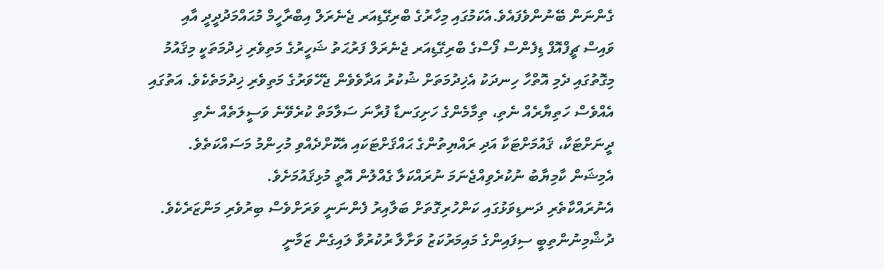ގެންނަން ބޭނުންވެފައެވެ.އެކަމުގައި މިހާރުގެ ބްރިގޭޑިއަރ ޖެނެރަލް އިބްރާހީމް މުޙައްމަދުދީދީ އާއި ވައިސް ޗީފްއޮފް ޑިފެންސް ފޯސްގެ ބްރިގޭޑިއަރ ޖެނެރަލް ފަރުޙަތު ޝަހީރުގެ މަތިވެރި ޚިދުމަތަކީ މިޤައުމު މިގޮތުގައި ދެމި އޮތްހާ ހިނދަކު އެޚިދުމަތަށް ޝުކުރު އަދާވެވެން ޖެހޭވަރުގެ މަތިވެރި ޚިދުމަތެކެވެ. އަތުގައި އެއްވެސް ހަތިޔާރެއް ނެތި، ތިމާމެންގެ ހަށިގަނޑާ ފުރާނަ ސަލާމަތް ކުރެވޭނެ ވަސީލަތެއް ނެތި ދީނަށްޓަކާ، ޤައުމަށްޓަކާ އަދި ރައްޔިތުންގެ ޙައްޤަށްޓަކައި އެކޮށްދެއްވި މުހިންމު މަސައްކަތެވެ. އެމިޝަން ކާމިޔާބު ނުކުރެވިއްޖެނަމަ ނުރައްކަލާ ގެއްލުން އޮތީ މުޅިޤައުމަށެވެ.
އެނުރައްކާތެރި ދަނޑިވަޅުގައި ކަންހުރިގޮތަށް ބަލާއިރު ފެންނަނީ ވަރަށްވެސް ބިރުވެރި މަންޒަރެކެވެ. ދުޝްމިނުންތިބީ ސިފައިންގެ މައިމަރުކަޒު ވަށާލާ ރުކުރުވާ ލައިގެން ޒަމާނީ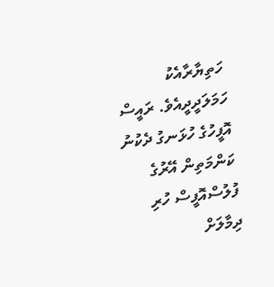ހަތިޔާރާއެކު ހަމަލަދީދީއެވެ. ރައީސް އޮފީހުގެ ހުޅަނގު ދެކުނު ކަންމަތިން އޭރުގެ ފުލުސްއޮފީސް ހުރި ދިމާލަށް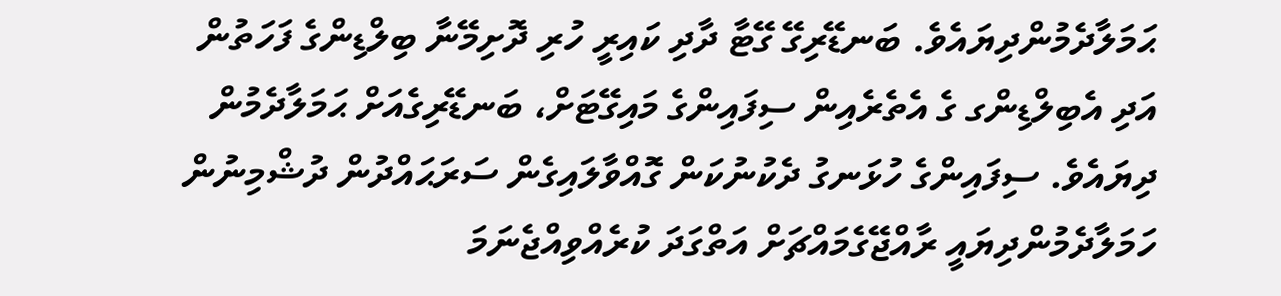ޙަމަލާދެމުންދިޔައެވެ. ބަނޑޭރިގޭ ގޭޓާ ދާދި ކައިރީ ހުރި ދޮށިމޭނާ ބިލްޑިންގެ ފަހަތުން އަދި އެބިލްޑިންގ ގެ އެތެރެއިން ސިފައިންގެ މައިގޭޓަށް، ބަނޑޭރިގެއަށް ޙަމަލާދެމުން ދިޔައެވެ. ސިފައިންގެ ހުޅަނގު ދެކުނުކަން ގޮއްވާލައިގެން ސަރަޙައްދުން ދުޝްމިނުން ހަމަލާދެމުންދިޔައީ ރާއްޖޭގެމައްޗަށް އަތްގަދަ ކުރެއްވިއްޖެނަމަ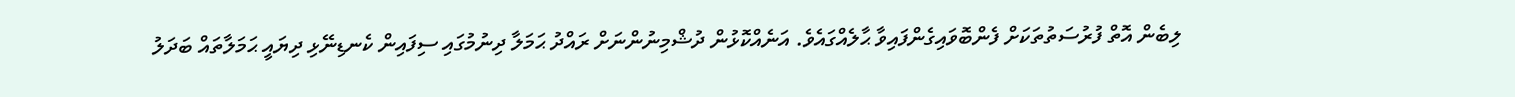ލިބެން އޮތް ފުރުސަތުތަކަށް ފެންބޮވައިގެންފައިވާ ޙާލެއްގައެވެ. އަނެއްކޮޅުން ދުޝްމިނުންނަށް ރައްދު ޙަމަލާ ދިނުމުގައި ސިފައިން ކެނޑިނޭޅި ދިޔައީ ޙަމަލާތައް ބަދަލު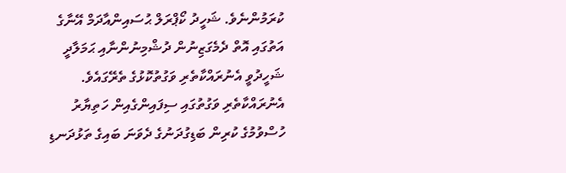ކުރަމުންނެވެ. ޝަހީދު ކޯޕްރަލް ޙުސައިންއާދަމް އޭނާގެ އަތުގައި އޮތް ދެމެގަޒިނުން ދުޝްމިނުންނާއި ޙަމަލާދީ ޝަހީދުވީ އެނުރައްކާތެރި ވަގުތުކޮޅުގެ ތެރޭގައެވެ. އެނުރައްކާތެރި ވަގުތުގައި ސިފައިންގެއިން ހަތިޔާރު ހުސްވުމުގެ ކުރިން ބަޑިގުދަނުގެ ދެވަނަ ބައިގެ ތަޅުދަނޑި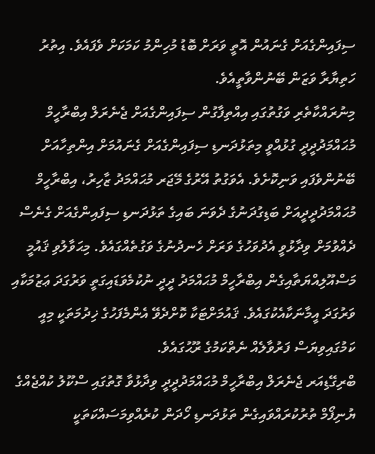ސިފައިންގެއަށް ގެނައުން އޮތީ ވަރަށް ބޮޑު މުހިންމު ކަމަކަށް ވެފައެވެ. އިތުރު ހަތިޔާރާ ވަޒަން ބޭނުންވާތީއެވެ.
މިނުރައްކާތެރި ވަގުތުގައި އިއްތިފާގުން ސިފައިންގެއަށް ޖެނެރަލް އިބްރާހީމް މުޙައްމަދުދީދީ ގުޅުއްވީ މިތަޅުދަނޑި ސިފައިންގެއަށް ގެނައުމަށް އިންތިހާއަށް ބޭނުންވެފައި ވަނިކޮށެވެ. އެވަގުތު އޭރުގެ މޭޖަރ މުޙައްމަދު ޒާހިރު، އިބްރާހީމް މުޙައްމަދުދީދީއަށް ބަޑިގުދަނުގެ ދެވަނަ ބައިގެ ތަޅުދަނޑި ސިފައިންގެއަށް ގެނެސް ދެއްވުމަށް ވިދާޅުވީ އެދުވަހުގެ ވަރަށް ހެނދުނުގެ ވަގުތެއްގައެވެ. މިޙަވާލުވި ޤައުމީ މަސްއޫލިއްޔަތާއިގެން އިބްރާހީމް މުޙައްމަދު ދީދީ ނުކުމެވަޑައިގަތީ ވަރުގަދަ ޢަޒުމަކާއި ވަރުގަދަ އީމާނަކާއެކުގައެވެ. ޤައުމަށްޓަކާ ކޮށްދެވޭ އެންމެފަހުގެ ޚިދުމަތަކީ މިއީ ކަމުގައިވިޔަސް ފަރުވާލެއް ނެތްކަމުގެ ރޫޙުގައެވެ.
ބްރިގޭޑިއަރ ޖެނެރަލް އިބްރާހީމް މުޙައްމަދުދީދީ ވިދާޅުވާ ގޮތުގައި ސްކޫލު ކުއްޖެއްގެ ޔުނިފޯމް ތުރުކުރައްވައިގެން ތަޅުދަނޑި ހޯދަން ކުރެއްވިމަސައްކަތަކީ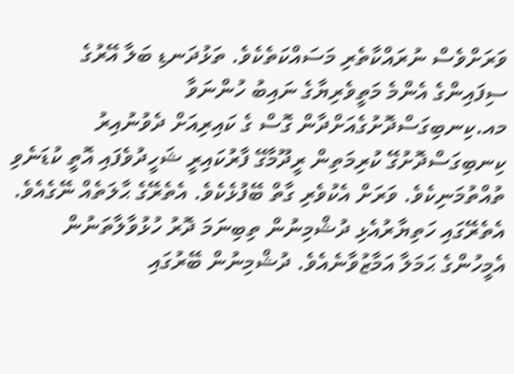ވަރަށްވެސް ނުރައްކާތެރި މަސައްކަތެކެވެ. ތަޅުދަނޑި ބަލާ އޭރުގެ ސިފައިންގެ އެންމެ މަތީވެރިޔާގެ ނައިބު ހުންނަވާ މއ.ކިނބިގަސްދޮށުގެއަށްދާން ގޮސް ގެ ކައިރިއަށް ދެވުނުއިރު ކިނބިގަސްދޮށުގޭ ކުރިމަތިން ރީދޫމާގޭ ފާރުކައިރީ ޝަހީދުވެފައި އޮތީ ކުޑަނެވި ތުއްތުމަނިކެވެ. ވަރަށް އެކުވެރި ގާތް ބޭފުޅެކެވެ. އެތެރޭގެ ޙާލަތެއް ނޭގެއެވެ. އެތެރޭގައި ހަތިޔާރުއެޅި ދުޝްމިނުން ތިބިނަމަ ދޮރު ހުޅުވާލާތަނުން އެމީހުންގެ ޙަމަލާ އަމާޒުވާނެއެވެ. ދުޝްމިނުން ބޭރުގައި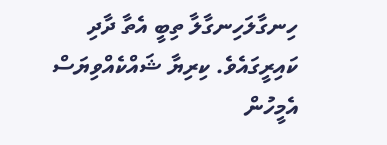ހިނގާލަހިނގާލާ ތިބީ އެތާ ދާދި ކައިރީގައެވެ. ކިރިޔާ ޝައްކެއްވިޔަސް އެމީހުން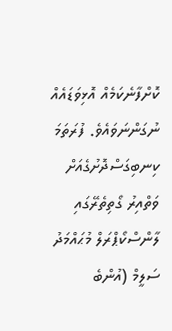ކޮށްފާނެކަމެއް އޮޅިވަޑައެއް ނުގަންނަވައެވެ. ފުރަތަމަ ކިނބިގަސްދޮށުގެއަށް ވަތްއިރު ގޯތިތެރޭގައި ލާންސްކޯޕްރަލް މުޙައްމަދު ސަލީމް (އުންބެ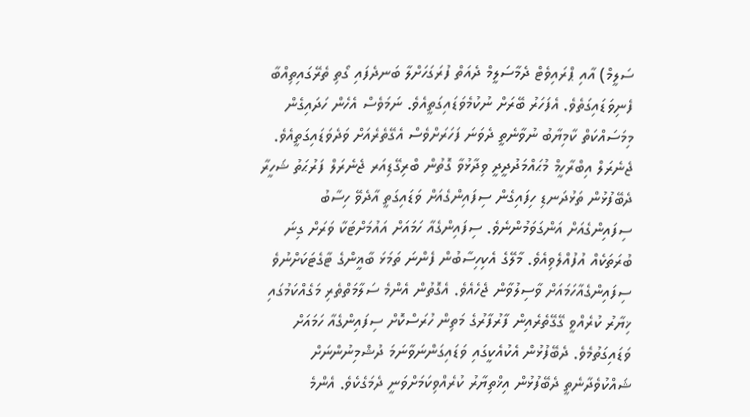ސަލީމް) އާއި ޕްރައިވެޓް ދެމާސަލީމް ދެއަތް ފުރަގަހަށްލާ ބަނދެފައި ގޯތި ތެރޭގައިތިއްބާ ފެނިވަޑައިގަތެވެ. އެފަހަރު ބޭރަށް ނުކުމެވަޑައިގަތީއެވެ. ނަމަވެސް އެހެން ހަދައިގެން މިމަސައްކަތް ކާމިޔާބު ނުވާނެތީ ދެވަނަ ފަހަރަށްވެސް އެގޭތެރެއަށް ވަދެވަޑައިގަތީއެވެ.
ޖެނެރަލް އިބްރާހީމް މުޙައްމަދުދީދީ ވިދާޅުވާ ގޮތުން ބްރިގޭޑިއަރ ޖެނެރަލް ފަރުޙަތު ޝަހީރާ ދެބޭފުޅުން ތަޅުދަނޑި ހިފައިގެން ސިފައިންގެއަށް ވަޑައިގަތީ އާދެވޭ ހިސާބު ސިފައިންގެއަށް އަންގަވަމުންނެވެ. ސިފައިންގެއާ ހަމައަށް އައުމަށްޓަކާ ވަރަށް ގިނަ ބުރަތަކެއް އުފުއްލެވިއެވެ. މާލޭގެ އެކިހިސާބުން ފެންނަ ތަމަޅަ ބާޣީންގެ ޓާގެޓަކަށްނުވެ ސިފައިންގެއާހަމައަށް ވާސިލުވާން ޖެހެއެވެ. އެގޮތުން އެންމެ ސަލާމަތްތެރި މަގެއްކަމުގައި ޚިޔާރު ކުރެއްވީ ގޭގޭތެރެއިން ފާރުފާރުގެ މަތިން ހުރަސްކޮށް ސިފައިންގެއާ ހަމައަށް ވަޑައިގަތުމެވެ. ދެބޭފުޅުން އެކުއެކީގައި ވަޑައިގަންނަވާނަމަ ދުޝްމިނުންނަށް ޝައްކުވެދާނެތީ ދެބޭފުޅުން އިޚްތިޔާރު ކުރެއްވިކަމަށްވަނީ ދެމަގެކެވެ. އެންމެ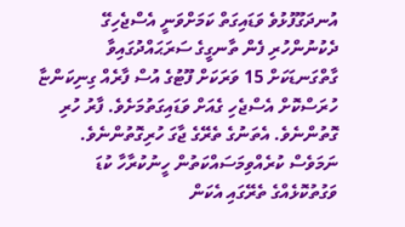އުނދަގޫފުޅުވެ ވަޑައިގަތް ކަމަށްވަނީ އެސްޖެހިގޭ ދެކުނުންހުރި ފެން ތާނގީގެ ސަރަޙައްދުގައިވާ ގާތްގަނޑަކަށް 15 ވަރަކަށް ފޫޓުގެ އުސް ފާރެއް ގިނިކަންޏާ ހުރަސްކޮށް އެސްޖެހި ގެއަށް ވަޑައިގަތުމަށެވެ. ފާރު ހުރި ގޮތުންނެވެ. އެތަނުގެ ތެރޭގެ ޖާގަ ހުރިގޮތުންނެވެ. ނަމަވެސް ކުރެއްވިމަސައްކަތުން ހީނުކުރާހާ ކުޑަ ވަގުތުކޮޅެއްގެ ތެރޭގައި އެކަން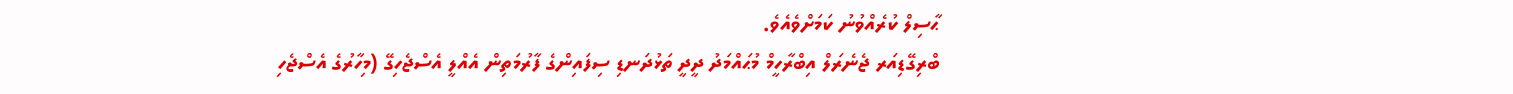ޙާސިލް ކުރެއްވުނު ކަމަށްވެއެވެ.
ބްރިގޭޑިއަރ ޖެނެރަލް އިބްރާހީމް މުޙައްމަދު ދީދީ ތަޅުދަނޑި ސިފައިންގެ ފާރުމަތިން އެއްލީ އެސްޖެހިގޭ (މިހާރުގެ އެސްޖެހި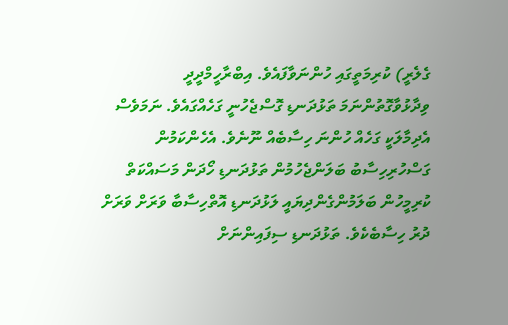ގެލެރީ) ކުރިމަތީގައި ހުންނަވާފައެވެ. އިބްރާހީމްދީދީ ވިދާޅުވާގޮތުންނަމަ ތަޅުދަނޑި ގޮސްޖެހުނީ ގަހެއްގައެވެ. ނަމަވެސް އެދިމާލަކީ ގަހެއް ހުންނަ ހިސާބެއް ނޫނެވެ. އެހެންކަމުން ގަސްހުރިހިސާބު ބަލަންޖެހުމުން ތަޅުދަނޑި ހޯދަން މަސައްކަތް ކުރިމީހުން ބަލަމުންގެންދިޔައީ ލަޅުދަނޑި އޮތްހިސާބާ ވަރަށް ވަރަށް ދުރު ހިސާބެކެވެ. ތަޅުދަނޑި ސިފައިންނަށް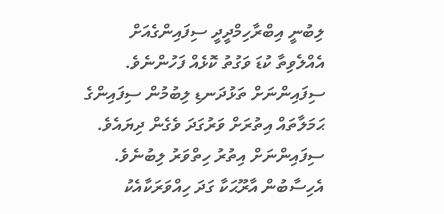ލިބުނީ އިބްރާހިމްދީދީ ސިފައިންގެއަށް އެއްލެވިތާ ކުޑަ ވަގުތު ކޮޅެއް ފަހުންނެވެ. ސިފައިންނަށް ތަޅުދަނޑި ލިބުމުން ސިފައިންގެ ޙަމަލާތައް އިތުރަށް ވަރުގަދަ ވެގެން ދިޔައެވެ. ސިފައިންނަށް އިތުރު ހިތްވަރު ލިބުނެވެ. އެހިސާބުން އާރޫޙަކާ ގަދަ ހިއްވަރަކާއެކު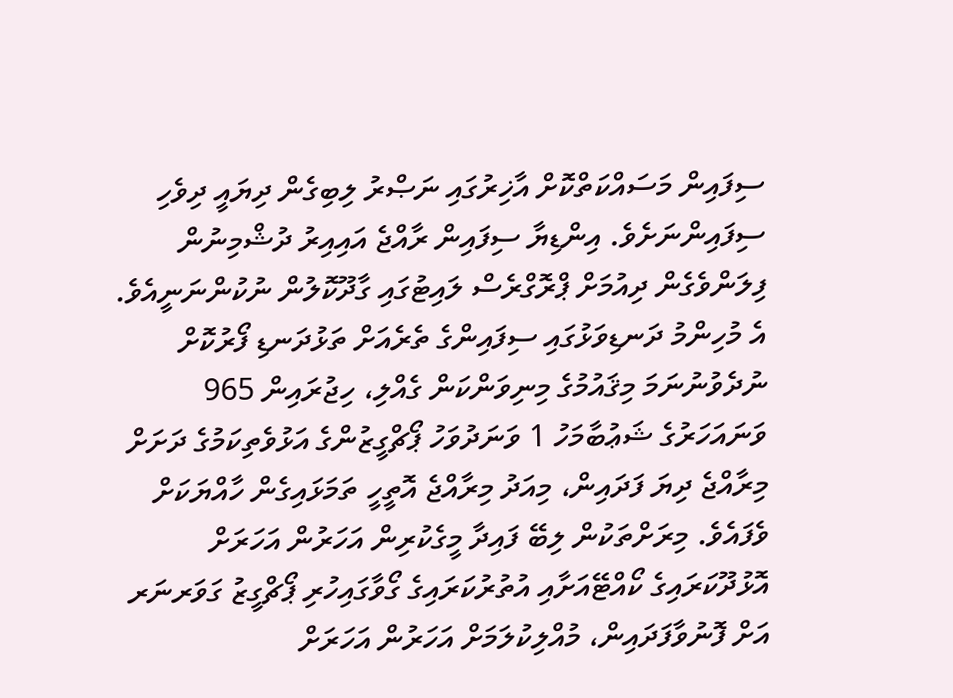ސިފައިން މަސައްކަތްކޮށް އާޚިރުގައި ނަޞްރު ލިބިގެން ދިޔައީ ދިވެހި ސިފައިންނަށެވެ. އިންޑިޔާ ސިފައިން ރާއްޖެ އައިއިރު ދުޝްމިނުން ފިލަންވެގެން ދިއުމަށް ޕްރޮގްރެސް ލައިޓުގައި ގާދޫކޮލުން ނުކުންނަނީއެވެ.
އެ މުހިންމު ދަނޑިވަޅުގައި ސިފައިންގެ ތެރެއަށް ތަޅުދަނޑި ފޯރުކޮށް ނުދެވުނުނަމަ މިޤައުމުގެ މިނިވަންކަން ގެއްލި، ހިޖުރައިން 965 ވަނައަހަރުގެ ޝަޢުބާމަހު 1 ވަނަދުވަހު ޕޯޗްގީޒުންގެ އަޅުވެތިކަމުގެ ދަށަށް މިރާއްޖެ ދިޔަ ފަދައިން، މިއަދު މިރާއްޖެ އޮތީހީ ތަމަޅައިގެން ހާއްޔަކަށް ވެފައެވެ. މިރަށްތަކުން ލިބޭ ފައިދާ މީގެކުރިން އަހަރުން އަހަރަށް އޮޅުދޫކަރައިގެ ކޯއްޓޭއަށާއި އުތުރުކަރައިގެ ގޯވާގައިހުރި ޕޯޗްގީޒު ގަވަރނަރ އަށް ފޮނުވާފަދައިން، މުއްލިކުލަމަށް އަހަރުން އަހަރަށް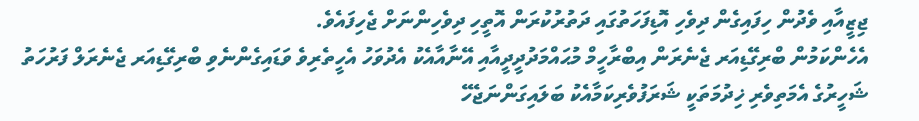ޖިޒީއާއި ވެދުން ހިފައިގެން ދިވެހި އޮޑިފަހަތުގައި ދަތުރުކުރަން އޮތީހި ދިވެހިންނަށް ޖެހިފައެވެ.
އެހެންކަމުން ބްރިގޭޑިއަރ ޖެނެރަން އިބްރާހީމް މުޙައްމަދުދީދީއާއި އޭނާއާއެކު އެދުވަހު އެހީތެރިވެ ވަޑައިގެންނެވި ބްރިގޭޑިއަރ ޖެނެރަލް ފަރުހަތު ޝަހީރުގެ އެމަތިވެރި ޚިދުމަތަކީ ޝަރަފުވެރިކަމާއެކު ބަލައިގަންނަޖެހޭ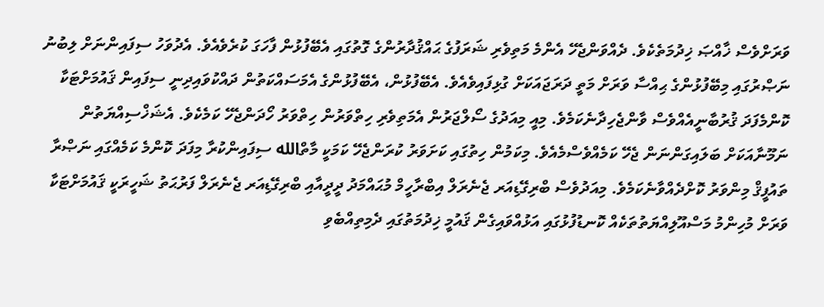ވަރަށްވެސް ޚާއްޞަ ޚިދުމަތެކެވެ. ދެއްވަންޖެހޭ އެންމެ މަތިވެރި ޝަރަފުގެ ޙައްޤުދާރުންގެ ގޮތުގައި އެބޭފުޅުން ފާހަގަ ކުރެވެއެވެ. އެދުވަހު ސިފައިންނަށް ލިބުނު ނަޞްރުގައި މިބޭފުޅުންގެ ޙިއްސާ ވަރަށް މަތީ ދަރަޖައަކަށް ގުޅިފައިވެއެވެ. އެބޭފުޅުން، އެބޭފުޅުންގެ އެމަސައްކަތުން ދައްކުވައިދިނީ ސިފައިން ޤައުމަށްޓަކާ ކޮންމެފަދަ ޤުރުބާނީއެއްވެސް ވާންޖެހިދާނެކަމެވެ. މިއީ މިއަދުގެ ސޯލްޖަރުން އެމަތިވެރި ހިތްވަރުން ހިތްވަރު ހޯދަންޖެހޭ ކަމެކެވެ. އެޝަޚްސިއްޔަތުން ނަމޫނާއަކަށް ބަލައިގަންނަން ޖެހޭ ކަމެއްވެސްމެއެވެ. މިކަމުން ހިތުގައި ކަށަވަރު ކުރަންޖެހޭ ކަމަކީ މާތްالله ސިފައިންކުރާ މިފަދަ ކޮންމެ ކަމެއްގައި ނަޞްރާ ތައުފީޤް މިންވަރު ކޮށްދެއްވާނެކަމެވެ. މިއަދުވެސް ބްރިގޭޑިއަރ ޖެނެރަލް އިބްރާހީމް މުޙައްމަދު ދީދީއާއި ބްރިގޭޑިއަރ ޖެނެރަލް ފަރުޙަތު ޝަހީރަކީ ޤައުމަށްޓަކާ ވަރަށް މުހިންމު މަސްއޫލިއްޔަތުތަކެއް ކޮނޑުފުޅުގައި އަޅުއްވައިގެން ޤައުމީ ޚިދުމަތުގައި ދެމިތިއްބެވި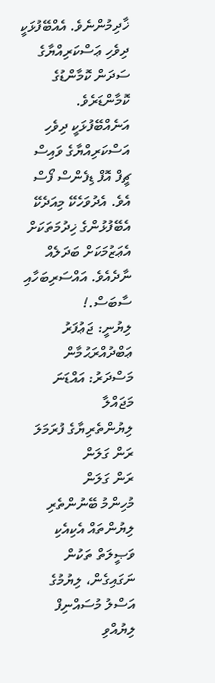ޚާދިމުންނެވެ. އެއްބޭފުޅަކީ ދިވެހި ޢަސްކަރިއްޔާގެ ސަދަން ކޮމާންޑުގެ ކޮމާންޑަރެވެ. އަނެއްބޭފުޅަކީ ދިވެހި އަސްކަރިއްޔާގެ ވައިސް ޗީފް އޮފް ޑިފެންސް ފޯސް އެވެ. އެދުވަހެކޭ މިއަދެކޭ އެބޭފުޅުންގެ ޚިދުމަތަކަށް އެޢަޒުމަކަށް ބަދަލެއް ނާދެއެވެ. އައްސަރިބަހާއި ސާބަސް.!
ލިޔުނީ: ޖަޢުފަރު ޢަބްދުއްރަޙުމާން
މަސްދަރު: އައްޑަނަ މަޖައްލާ
ލިޔުންތެރިޔާގެ ފުރަމަލަ
ރަން ގަލަން
ރަން ގަލަން
މުހިންމު ބޭނުންތެރި ލިޔުންތައް އެކިއެކި ވަޞީލަތް ތަކުން ނަގައިގެން، ލިޔުމުގެ އަސްލު މުސައްނިފް ލިޔުއްވި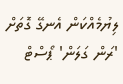ލިޔުމެއްކަން އެނގޭ ގޮތަށް 'ރަން ގަލަން' ޕޯސްޓް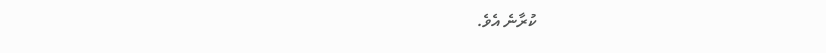ކުރާނެ އެވެ.